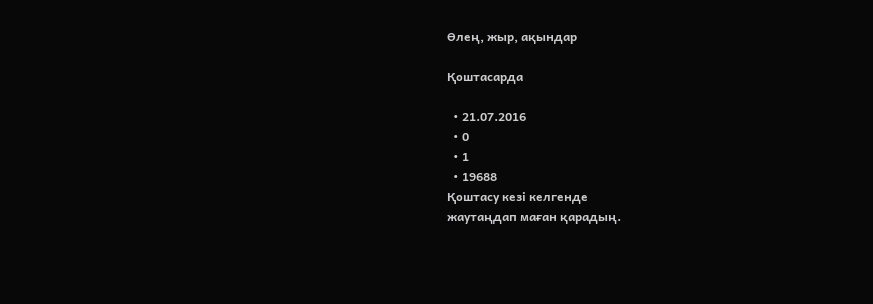Өлең, жыр, ақындар

Қоштасарда

  • 21.07.2016
  • 0
  • 1
  • 19688
Қоштасу кезі келгенде
жаутаңдап маған қарадың.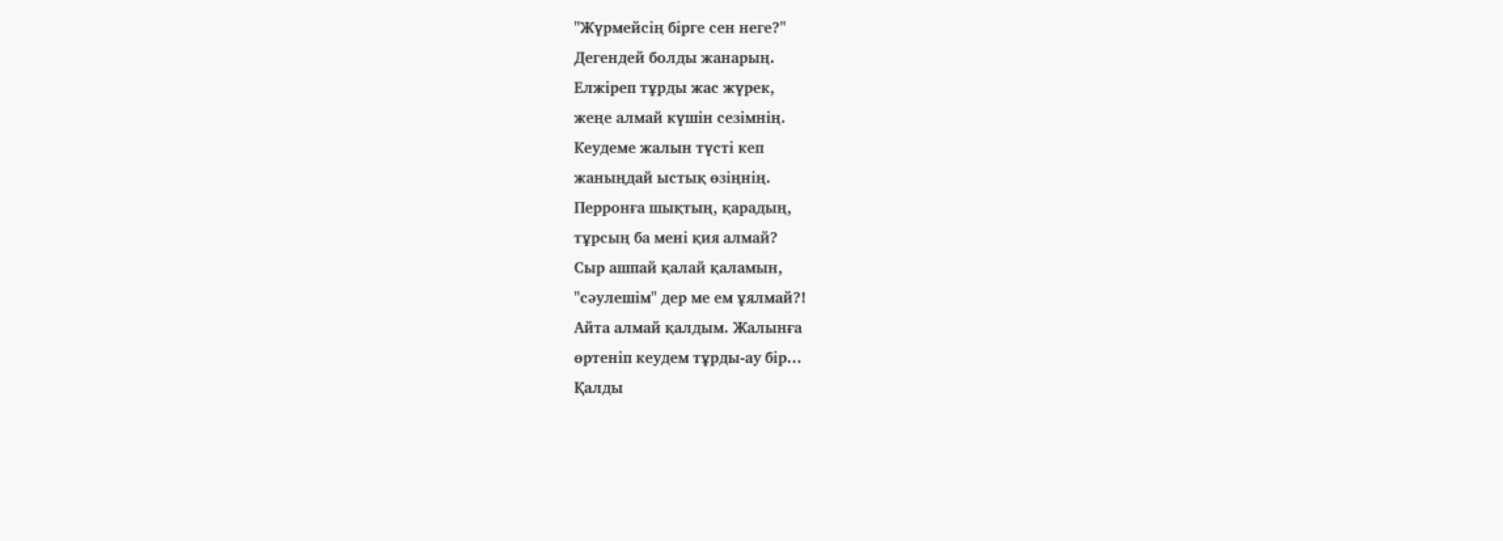"Жүрмейсің бірге сен неге?"
Дегендей болды жанарың.
Елжіреп тұрды жас жүрек,
жеңе алмай күшін сезімнің.
Кеудеме жалын түсті кеп
жаныңдай ыстық өзіңнің.
Перронға шықтың, қарадың,
тұрсың ба мені қия алмай?
Сыр ашпай қалай қаламын,
"сәулешім" дер ме ем ұялмай?!
Айта алмай қалдым. Жалынға
өртеніп кеудем тұрды-ау бір...
Қалды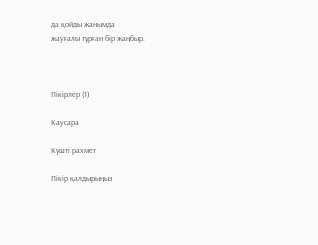да қойды жанымда
жауғалы тұрған бір жаңбыр.



Пікірлер (1)

Каусара

Күшті рахмет

Пікір қалдырыңыз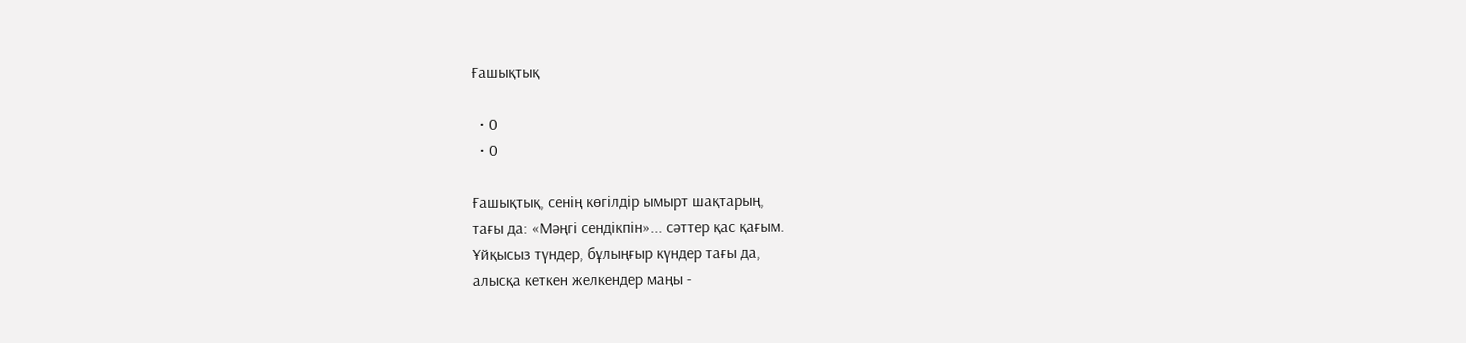Ғашықтық

  • 0
  • 0

Ғашықтық, сенің көгілдір ымырт шақтарың,
тағы да: «Мәңгі сендікпін»... сәттер қас қағым.
Ұйқысыз түндер, бұлыңғыр күндер тағы да,
алысқа кеткен желкендер маңы -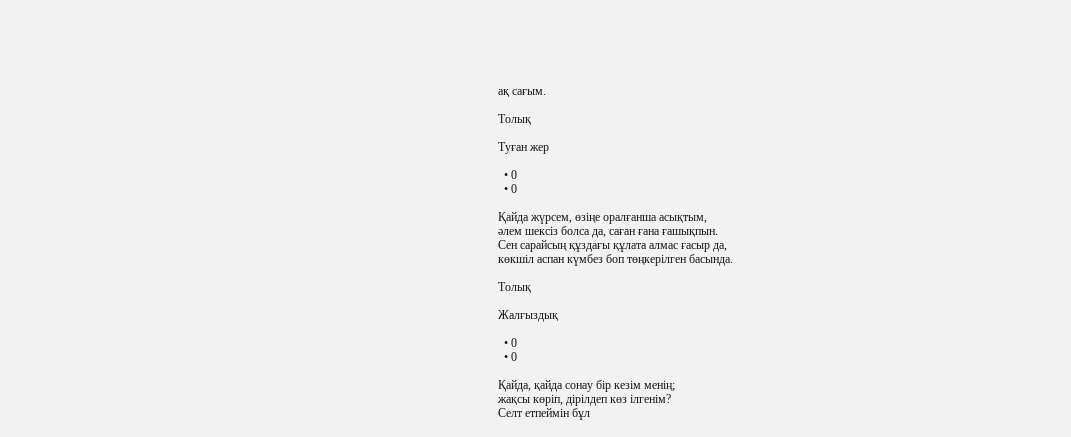ақ сағым.

Толық

Туған жер

  • 0
  • 0

Қайда жүрсем, өзіңе оралғанша асықтым,
әлем шексіз болса да, саған ғана ғашықпын.
Сен сарайсың құздағы құлата алмас ғасыр да,
көкшіл аспан күмбез боп төңкерілген басында.

Толық

Жалғыздық

  • 0
  • 0

Қайда, қайда сонау бір кезім менің;
жақсы көріп, дірілдеп көз ілгенім?
Селт етпеймін бұл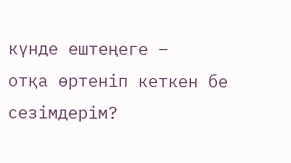күнде ештеңеге –
отқа өртеніп кеткен бе сезімдерім?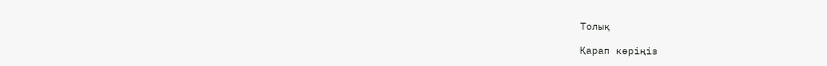Толық

Қарап көріңіз